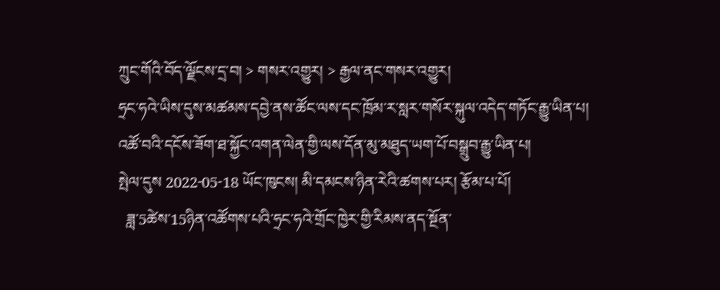ཀྲུང་གོའི་བོད་ལྗོངས་དྲ་བ། > གསར་འགྱུར། > རྒྱལ་ནང་གསར་འགྱུར།
ཧྲང་ཧའེ་ཡིས་དུས་མཚམས་དབྱེ་ནས་ཚོང་ལས་དང་ཁྲོམ་ར་སླར་གསོར་སྐུལ་འདེད་གཏོང་རྒྱུ་ཡིན་པ།
འཚོ་བའི་དངོས་ཟོག་ཐ་སྐྱོང་འགན་ལེན་གྱི་ལས་དོན་མུ་མཐུད་ཡག་པོ་བསྒྲུབ་རྒྱུ་ཡིན་པ།
སྤེལ་དུས 2022-05-18 ཡོང་ཁུངས། མི་དམངས་ཉིན་རེའི་ཚགས་པར། རྩོམ་པ་པོ།
  ཟླ་5ཚེས་15ཉིན་འཚོགས་པའི་ཧྲང་ཧའེ་གྲོང་ཁྱེར་གྱི་རིམས་ནད་སྔོན་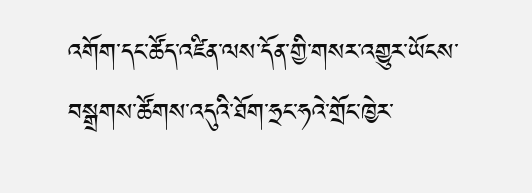འགོག་དང་ཚོད་འཛིན་ལས་དོན་གྱི་གསར་འགྱུར་ཡོངས་བསྒྲགས་ཚོགས་འདུའི་ཐོག་ཧྲང་ཧའེ་གྲོང་ཁྱེར་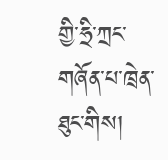གྱི་ཧྲི་ཀྲང་གཞོན་པ་ཁྲེན་ཐུང་གིས།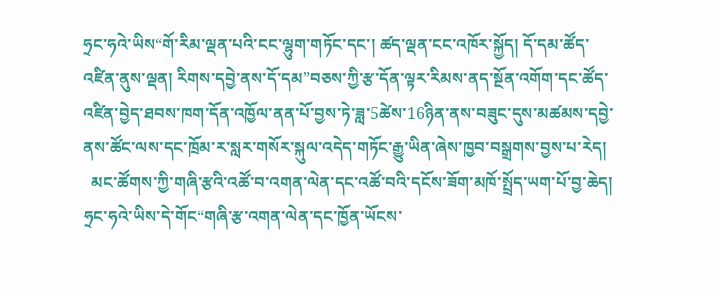ཧྲང་ཧའེ་ཡིས“གོ་རིམ་ལྡན་པའི་ངང་ལྷུག་གཏོང་དང་། ཚད་ལྡན་ངང་འཁོར་སྐྱོད། དོ་དམ་ཚོད་འཛིན་ནུས་ལྡན། རིགས་དབྱེ་ནས་དོ་དམ”བཅས་ཀྱི་རྩ་དོན་ལྟར་རིམས་ནད་སྔོན་འགོག་དང་ཚོད་འཛིན་བྱེད་ཐབས་ཁག་དོན་འཁྱོལ་ནན་པོ་བྱས་ཏེ་ཟླ་5ཚེས་16ཉིན་ནས་བཟུང་དུས་མཚམས་དབྱེ་ནས་ཚོང་ལས་དང་ཁྲོམ་ར་སླར་གསོར་སྐུལ་འདེད་གཏོང་རྒྱུ་ཡིན་ཞེས་ཁྱབ་བསྒྲགས་བྱས་པ་རེད།
  མང་ཚོགས་ཀྱི་གཞི་རྩའི་འཚོ་བ་འགན་ལེན་དང་འཚོ་བའི་དངོས་ཟོག་མཁོ་སྤྲོད་ཡག་པོ་བྱ་ཆེད། ཧྲང་ཧའེ་ཡིས་དེ་གོང“གཞི་རྩ་འགན་ལེན་དང་ཁྱོན་ཡོངས་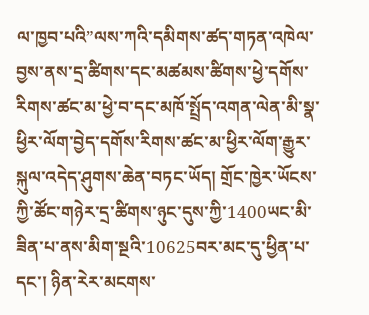ལ་ཁྱབ་པའི”ལས་ཀའི་དམིགས་ཚད་གཏན་འཁེལ་བྱས་ནས་དྲ་ཚིགས་དང་མཚམས་ཚིགས་ཕྱེ་དགོས་རིགས་ཚང་མ་ཕྱེ་བ་དང་མཁོ་སྤྲོད་འགན་ལེན་མི་སྣ་ཕྱིར་ལོག་བྱེད་དགོས་རིགས་ཚང་མ་ཕྱིར་ལོག་རྒྱུར་སྐུལ་འདེད་ཤུགས་ཆེན་བཏང་ཡོད། གྲོང་ཁྱེར་ཡོངས་ཀྱི་ཚོང་གཉེར་དྲ་ཚིགས་ཉུང་དུས་ཀྱི་1400ཡང་མི་ཟིན་པ་ནས་མིག་སྔའི་10625བར་མང་དུ་ཕྱིན་པ་དང་། ཉིན་རེར་མངགས་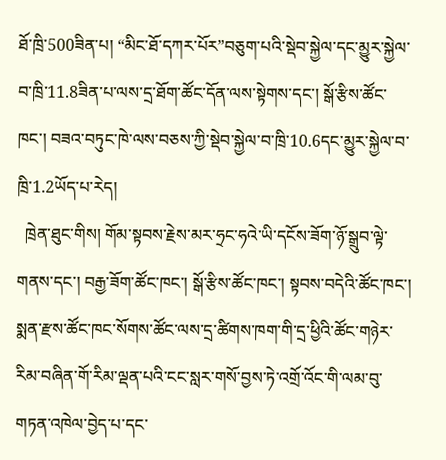ཐོ་ཁྲི་500ཟིན་པ། “མིང་ཐོ་དཀར་པོར”བཅུག་པའི་སྡེབ་སྐྱེལ་དང་མྱུར་སྐྱེལ་བ་ཁྲི་11.8ཟིན་པ་ལས་དྲ་ཐོག་ཚོང་དོན་ལས་སྟེགས་དང་། སྒོ་རྩིས་ཚོང་ཁང་། བཟའ་བཏུང་ཁེ་ལས་བཅས་ཀྱི་སྡེབ་སྐྱེལ་བ་ཁྲི་10.6དང་མྱུར་སྐྱེལ་བ་ཁྲི་1.2ཡོད་པ་རེད།
  ཁྲེན་ཐུང་གིས། གོམ་སྟབས་རྗེས་མར་ཧྲང་ཧའེ་ཡི་དངོས་ཟོག་ཉོ་སྒྲུབ་ལྟེ་གནས་དང་། བརྒྱ་ཟོག་ཚོང་ཁང་། སྒོ་རྩིས་ཚོང་ཁང་། སྟབས་བདེའི་ཚོང་ཁང་། སྨན་རྫས་ཚོང་ཁང་སོགས་ཚོང་ལས་དྲ་ཚིགས་ཁག་གི་དྲ་ཕྱིའི་ཚོང་གཉེར་རིམ་བཞིན་གོ་རིམ་ལྡན་པའི་ངང་སླར་གསོ་བྱས་ཏེ་འགྲོ་འོང་གི་ལམ་བུ་གཏན་འཁེལ་བྱེད་པ་དང་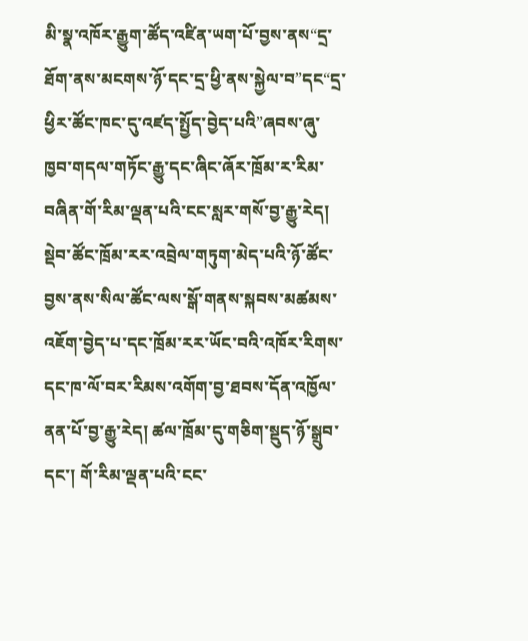མི་སྣ་འཁོར་རྒྱུག་ཚོད་འཛིན་ཡག་པོ་བྱས་ནས“དྲ་ཐོག་ནས་མངགས་ཉོ་དང་དྲ་ཕྱི་ནས་སྐྱེལ་བ”དང“དྲ་ཕྱིར་ཚོང་ཁང་དུ་འཛད་སྤྱོད་བྱེད་པའི”ཞབས་ཞུ་ཁྱབ་གདལ་གཏོང་རྒྱུ་དང་ཞིང་ཞོར་ཁྲོམ་ར་རིམ་བཞིན་གོ་རིམ་ལྡན་པའི་ངང་སླར་གསོ་བྱ་རྒྱུ་རེད། སྡེབ་ཚོང་ཁྲོམ་རར་འབྲེལ་གཏུག་མེད་པའི་ཉོ་ཚོང་བྱས་ནས་སིལ་ཚོང་ལས་སྒོ་གནས་སྐབས་མཚམས་འཇོག་བྱེད་པ་དང་ཁྲོམ་རར་ཡོང་བའི་འཁོར་རིགས་དང་ཁ་ལོ་བར་རིམས་འགོག་བྱ་ཐབས་དོན་འཁྱོལ་ནན་པོ་བྱ་རྒྱུ་རེད། ཚལ་ཁྲོམ་དུ་གཅིག་སྡུད་ཉོ་སྒྲུབ་དང་། གོ་རིམ་ལྡན་པའི་ངང་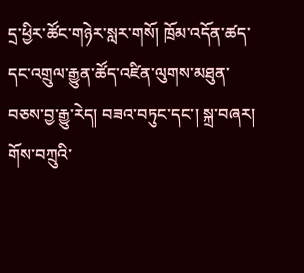དྲ་ཕྱིར་ཚོང་གཉེར་སླར་གསོ། ཁྲོམ་འདོན་ཚད་དང་འགྲུལ་རྒྱུན་ཚོད་འཛིན་ལུགས་མཐུན་བཅས་བྱ་རྒྱུ་རེད། བཟའ་བཏུང་དང་། སྐྲ་བཞར། གོས་བཀྲུའི་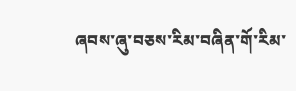ཞབས་ཞུ་བཅས་རིམ་བཞིན་གོ་རིམ་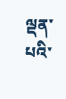ལྡན་པའི་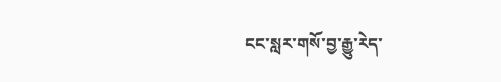ངང་སླར་གསོ་བྱ་རྒྱུ་རེད་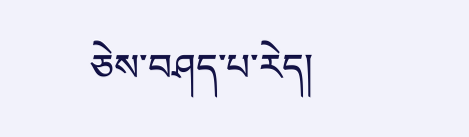ཅེས་བཤད་པ་རེད།